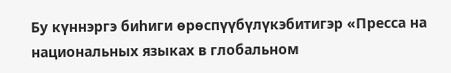Бу күннэргэ биһиги өрөспүүбүлүкэбитигэр «Пресса на национальных языках в глобальном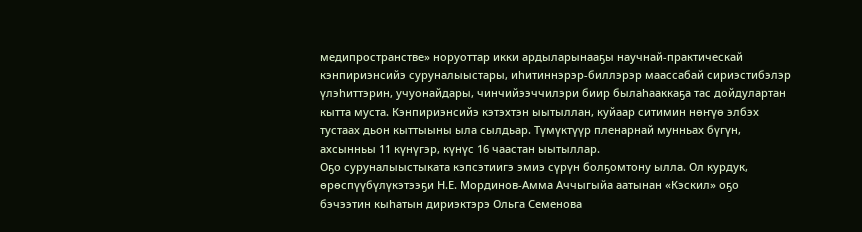медипространстве» норуоттар икки ардыларынааҕы научнай-практическай кэнпириэнсийэ суруналыыстары, иһитиннэрэр-биллэрэр маассабай сириэстибэлэр үлэһиттэрин, учуонайдары, чинчийээччилэри биир былаһааккаҕа тас дойдулартан кытта муста. Кэнпириэнсийэ кэтэхтэн ыытыллан, куйаар ситимин нөҥүө элбэх тустаах дьон кыттыыны ыла сылдьар. Түмүктүүр пленарнай мунньах бүгүн, ахсынньы 11 күнүгэр, күнүс 16 чаастан ыытыллар.
Оҕо суруналыыстыката кэпсэтиигэ эмиэ сүрүн болҕомтону ылла. Ол курдук, өрөспүүбүлүкэтээҕи Н.Е. Мординов-Амма Аччыгыйа аатынан «Кэскил» оҕо бэчээтин кыһатын дириэктэрэ Ольга Семенова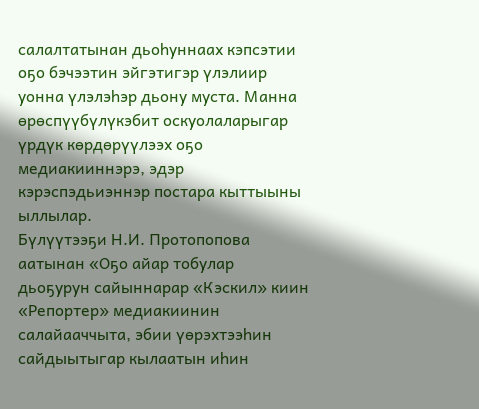салалтатынан дьоһуннаах кэпсэтии оҕо бэчээтин эйгэтигэр үлэлиир уонна үлэлэһэр дьону муста. Манна өрөспүүбүлүкэбит оскуолаларыгар үрдүк көрдөрүүлээх оҕо медиакииннэрэ, эдэр кэрэспэдьиэннэр постара кыттыыны ыллылар.
Бүлүүтээҕи Н.И. Протопопова аатынан «Оҕо айар тобулар дьоҕурун сайыннарар «Кэскил» киин «Репортер» медиакиинин салайааччыта, эбии үөрэхтээһин сайдыытыгар кылаатын иһин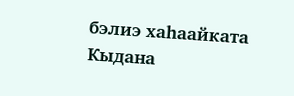бэлиэ хаһаайката Кыдана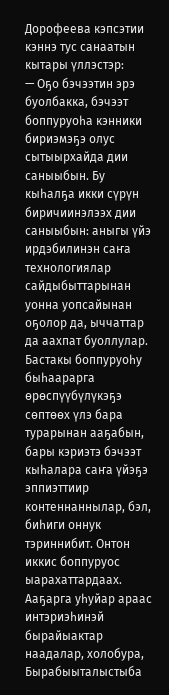Дорофеева кэпсэтии кэннэ тус санаатын кытары үллэстэр:
— Оҕо бэчээтин эрэ буолбакка, бэчээт боппуруоһа кэнники бириэмэҕэ олус сытыырхайда дии саныыбын. Бу кыһалҕа икки сүрүн биричиинэлээх дии саныыбын: аныгы үйэ ирдэбилинэн саҥа технологиялар сайдыбыттарынан уонна уопсайынан оҕолор да, ыччаттар да аахпат буоллулар.
Бастакы боппуруоһу быһаарарга өрөспүүбүлүкэҕэ сөптөөх үлэ бара турарынан ааҕабын, бары кэриэтэ бэчээт кыһалара саҥа үйэҕэ эппиэттиир контеннаннылар, бэл, биһиги оннук тэриннибит. Онтон иккис боппуруос ыарахаттардаах. Ааҕарга уһуйар араас интэриэһинэй бырайыактар наадалар, холобура, Бырабыыталыстыба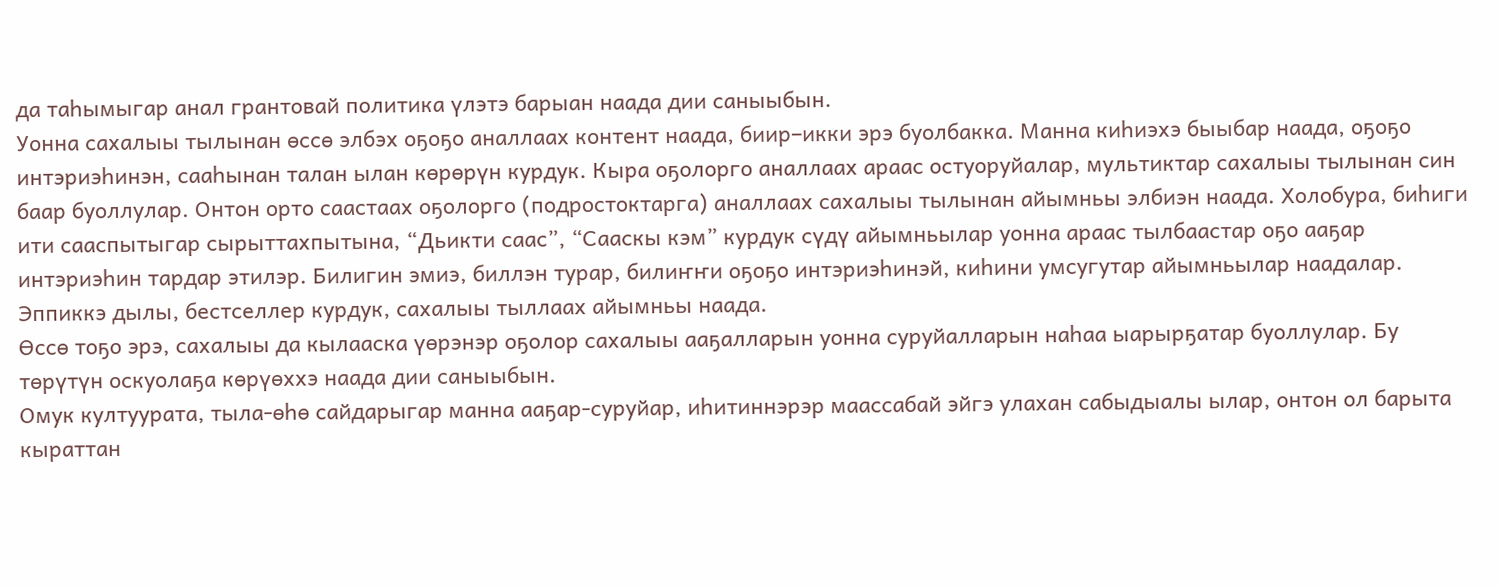да таһымыгар анал грантовай политика үлэтэ барыан наада дии саныыбын.
Уонна сахалыы тылынан өссө элбэх оҕоҕо аналлаах контент наада, биир–икки эрэ буолбакка. Манна киһиэхэ быыбар наада, оҕоҕо интэриэһинэн, сааһынан талан ылан көрөрүн курдук. Кыра оҕолорго аналлаах араас остуоруйалар, мультиктар сахалыы тылынан син баар буоллулар. Онтон орто саастаах оҕолорго (подростоктарга) аналлаах сахалыы тылынан айымньы элбиэн наада. Холобура, биһиги ити сааспытыгар сырыттахпытына, “Дьикти саас”, “Сааскы кэм” курдук сүдү айымньылар уонна араас тылбаастар оҕо ааҕар интэриэһин тардар этилэр. Билигин эмиэ, биллэн турар, билиҥҥи оҕоҕо интэриэһинэй, киһини умсугутар айымньылар наадалар. Эппиккэ дылы, бестселлер курдук, сахалыы тыллаах айымньы наада.
Өссө тоҕо эрэ, сахалыы да кылааска үөрэнэр оҕолор сахалыы ааҕалларын уонна суруйалларын наһаа ыарырҕатар буоллулар. Бу төрүтүн оскуолаҕа көрүөххэ наада дии саныыбын.
Омук култуурата, тыла-өһө сайдарыгар манна ааҕар-суруйар, иһитиннэрэр маассабай эйгэ улахан сабыдыалы ылар, онтон ол барыта кыраттан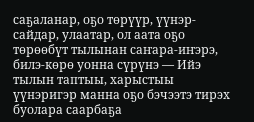саҕаланар, оҕо төрүүр, үүнэр-сайдар, улаатар, ол аата оҕо төрөөбүт тылынан саҥара-иҥэрэ, билэ-көрө уонна сүрүнэ — Ийэ тылын таптыы, харыстыы үүнэригэр манна оҕо бэчээтэ тирэх буолара саарбаҕа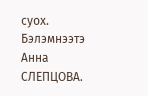суох.
Бэлэмнээтэ Анна СЛЕПЦОВА.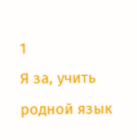1
Я за, учить родной язык